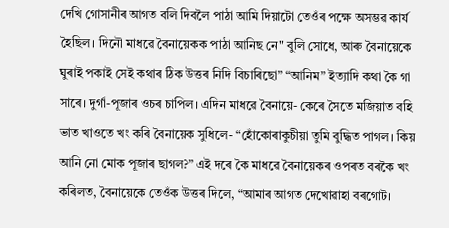দেখি গোসানীৰ আগত বলি দিবলৈ পাঠা আমি দিয়াটো তেওঁৰ পক্ষে অসম্ভৱ কাৰ্য হৈছিল। দিনৌ মাধৱে বৈনায়েকক পাঠা আনিছ নে" বুলি সোধে, আৰু বৈনায়েকে ঘুৰাই পকাই সেই কথাৰ ঠিক উত্তৰ নিদি বিচাৰিছো” “আনিম” ইত্যাদি কথা কৈ গা সাৰে। দুৰ্গা-পূজাৰ ওচৰ চাপিল। এদিন মাধৱে বৈনায়ে- কেৰে সৈতে মজিয়াত বহি ভাত খাওতে খং কৰি বৈনায়েক সুধিলে- “হোঁকোৰাকুচীয়া তুমি বুদ্ধিত পাগল। কিয় আনি নো মোক পূজাৰ ছাগল?” এই দৰে কৈ মাধৱে বৈনায়েকৰ ওপৰত বৰকৈ খং কৰিলত, বৈনায়েকে তেওঁক উত্তৰ দিলে, “আমাৰ আগত দেখোৱাহা বৰগোট।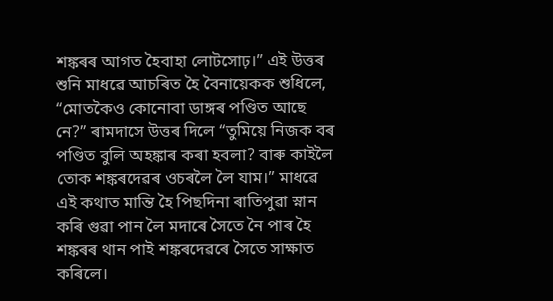শঙ্কৰৰ আগত হৈবাহা লোটসোঢ়।” এই উত্তৰ শুনি মাধৱে আচৰিত হৈ বৈনায়েকক শুধিলে, “মোতকৈও কোনোবা ডাঙ্গৰ পণ্ডিত আছে নে?” ৰামদাসে উত্তৰ দিলে “তুমিয়ে নিজক বৰ পণ্ডিত বুলি অহঙ্কাৰ কৰা হবলা? বাৰু কাইলৈ তোক শঙ্কৰদেৱৰ ওচৰলৈ লৈ যাম।” মাধৱে এই কথাত মান্তি হৈ পিছদিনা ৰাতিপুৱা স্নান কৰি গুৱা পান লৈ মদাৰে সৈতে নৈ পাৰ হৈ শঙ্কৰৰ থান পাই শঙ্কৰদেৱৰে সৈতে সাক্ষাত কৰিলে।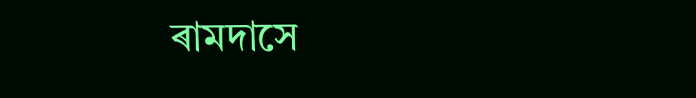ৰামদাসে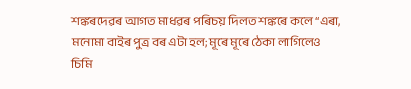শঙ্কৰদেৱৰ আগত মাধৱৰ পৰিচয় দিলত শঙ্কৰে কলে “এৰা, মনোমা বাইৰ পুত্ৰ বৰ এটা হল; মূৰে মূৰে ঠেকা লাগিলেও চিমি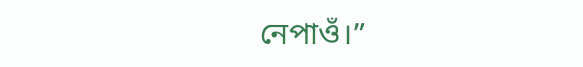নেপাওঁ।”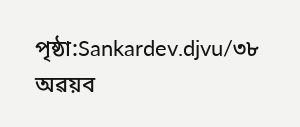পৃষ্ঠা:Sankardev.djvu/৩৮
অৱয়ব